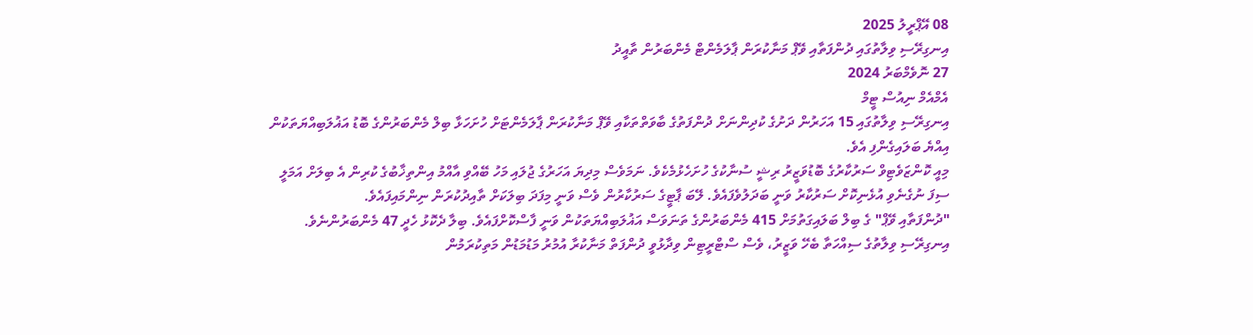08 އޭޕްރީލު 2025
އިނގިރޭސި ވިލާތުގައި ދުންފަތާއި ވޭޕް މަނާކުރަން ޕާލަމެންޓް މެންބަރުން ތާއީދު
27 ނޮވެމްބަރު 2024
އެމްއެމް ނިއުސް ޓީމް
އިނގިރޭސި ވިލާތުގައި 15 އަހަރުން ދަށުގެ ކުދިންނަށް ދުންފަތުގެ ބާވަތްތަކާއި ވޭޕް މަނާކުރަން ޕާލަމެންޓަށް ހުށަހަޅާ ބިލް މެންބަރުންގެ ބޮޑު އަޣުލަބިއްޔަތަކުން އިއްޔެ ބަލައިގެންފި އެވެ.
މިއީ ކޮންޒަވެޓިވް ސަރުކާރުގެ ބޮޑުވަޒީރު ރިޝީ ސުނާކުގެ ހުށަހެޅުމެކެވެ. ނަމަވެސް މިދިޔަ އަހަރުގެ ޖުލައި މަހު ބޭއްވި އާއްމު އިންތިޚާބުގެ ކުރިން އެ ބިލަށް އަމަލީ ސިފަ ނުގެނެވި އުޅެނިކޮށް ސަރުކާރު ވަނީ ބަދަލުވެފައެވެ. ލޭބަ ޕާޓީގެ ސަރުކާރުން ވެސް ވަނީ މިފަދަ ބިލަކަށް ތާއިދުކުރަން ނިންމައިފައެވެ.
"ދުންފަތާއި ވޭޕް" ގެ ބިލް ބަލައިގަތުމަށް 415 މެންބަރުންގެ ތަނަވަސް އަޣުލަބިއްޔަތަކުން ވަނީ ފާސްކޮށްފައެވެ. ބިލާ ދެކޮޅު ހެދީ 47 މެންބަރުންނެވެ.
އިނގިރޭސި ވިލާތުގެ ސިއްހަތާ ބެހޭ ވަޒީރު، ވެސް ސްޓްރީޓިން ވިދާޅުވީ ދުންފަތް މަނާކުރާ އުމުރު މަޑުމަޑުން މަތިކުރަމުން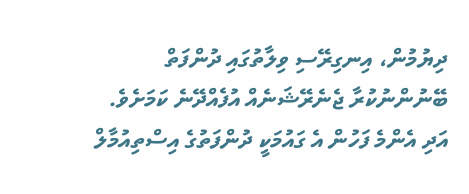ދިޔުމުން، އިނގިރޭސި ވިލާތުގައި ދުންފަތް ބޭނުންނުކުރާ ޖެނެރޭޝަނެއް އުފެއްދޭނެ ކަމަށެވެ. އަދި އެންމެ ފަހުން އެ ގައުމަކީ ދުންފަތުގެ އިސްތިއުމާލް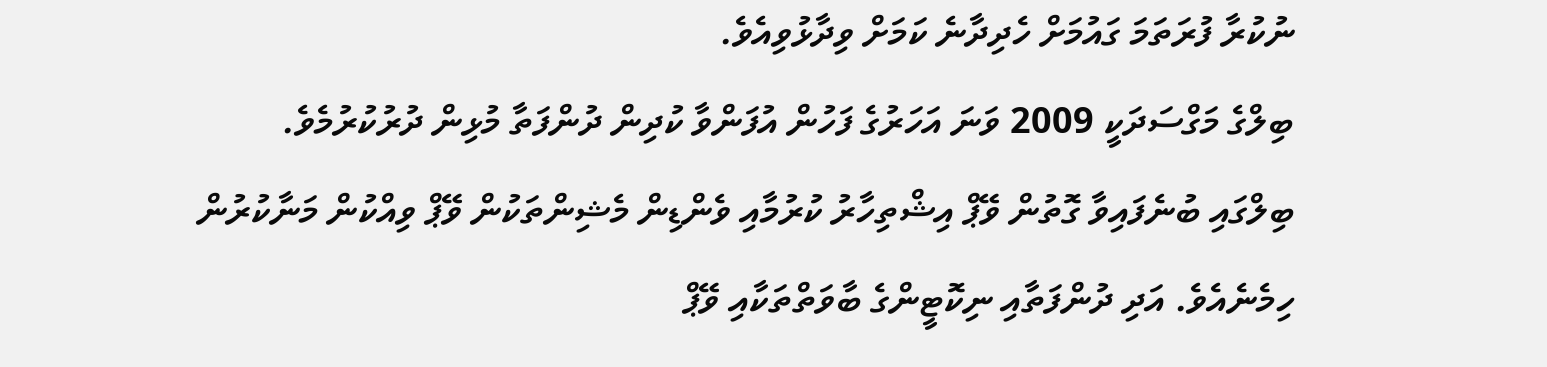ނުކުރާ ފުރަތަމަ ގައުމަށް ހެދިދާނެ ކަމަށް ވިދާޅުވިއެވެ.
ބިލްގެ މަގްސަދަކީ 2009 ވަނަ އަހަރުގެ ފަހުން އުފަންވާ ކުދިން ދުންފަތާ މުޅިން ދުރުކުރުމެވެ.
ބިލްގައި ބުނެފައިވާ ގޮތުން ވޭޕް އިޝްތިހާރު ކުރުމާއި ވެންޑިން މެޝިންތަކުން ވޭޕް ވިއްކުން މަނާކުރުން ހިމެނެއެވެ. އަދި ދުންފަތާއި ނިކޮޓީންގެ ބާވަތްތަކާއި ވޭޕް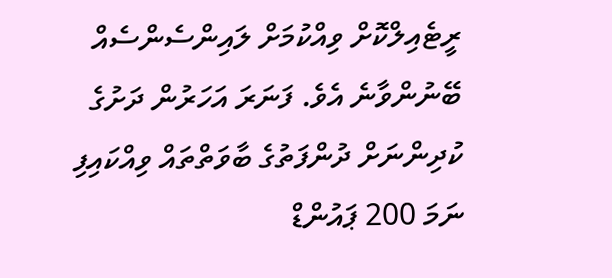ރީޓެއިލްކޮށް ވިއްކުމަށް ލައިންސެންސެއް ބޭނުންވާނެ އެވެ. ފަނަރަ އަހަރުން ދަށުގެ ކުދިންނަށް ދުންފަތުގެ ބާވަތްތައް ވިއްކައިފި ނަމަ 200 ޕައުންޑް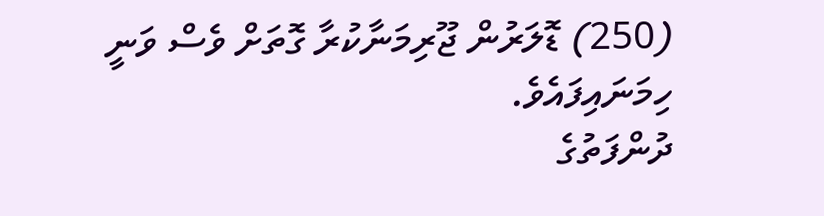(250) ޑޮލަރުން ޖޫރިމަނާކުރާ ގޮތަށް ވެސް ވަނީ ހިމަނައިފައެވެ.
ދުންފަތުގެ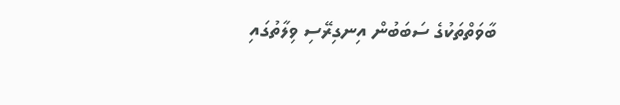ބާވަތްތަކުގެ ސަބަބުން އިނގިރޭސި ވިލާތުގައި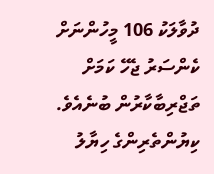ދުވާލަކު 106 މީހުންނަށް ކެންސަރު ޖެހޭ ކަމަށް ތަޖްރިބާކާރުން ބުނެއެވެ.
ކިޔުންތެރިންގެ ހިޔާލު